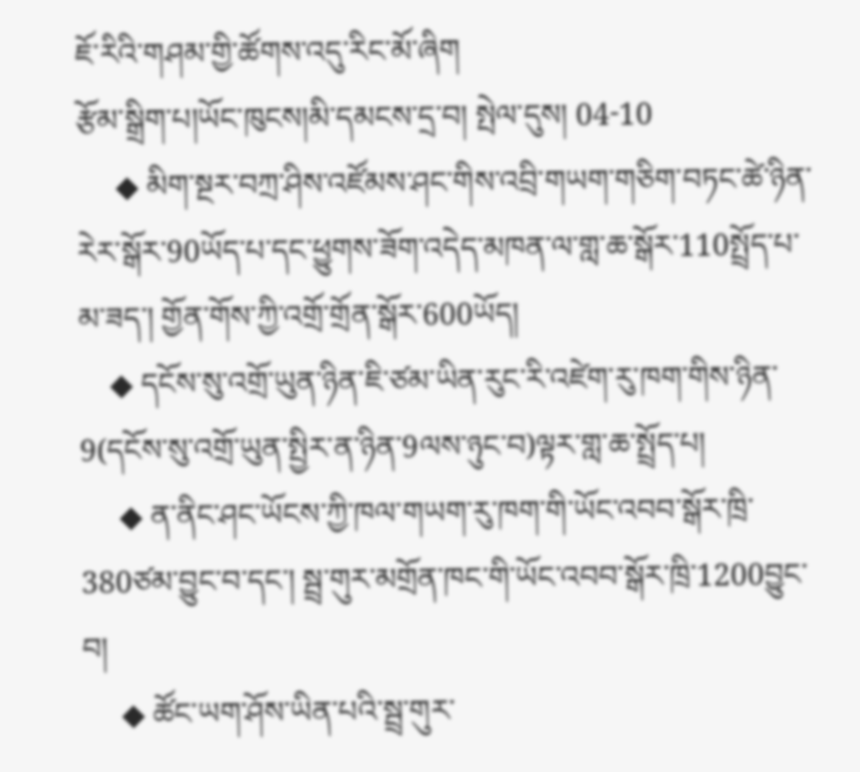ཇོ་རིའི་གཤམ་གྱི་ཚོགས་འདུ་རིང་མོ་ཞིག
རྩོམ་སྒྲིག་པ།ཡོང་ཁུངས།མི་དམངས་དྲ་བ། སྤེལ་དུས། 04-10
     ◆ མིག་སྔར་བཀྲ་ཤིས་འཛོམས་ཤང་གིས་འབྲི་གཡག་གཅིག་བཏང་ཚེ་ཉིན་རེར་སྒོར་90ཡོད་པ་དང་ཕྱུགས་ཟོག་འདེད་མཁན་ལ་གླ་ཆ་སྒོར་110སྤྲོད་པ་མ་ཟད་། གྱོན་གོས་ཀྱི་འགྲོ་གྲོན་སྒོར་600ཡོད།
    ◆ དངོས་སུ་འགྲོ་ཡུན་ཉིན་ཇི་ཙམ་ཡིན་རུང་རི་འཛེག་རུ་ཁག་གིས་ཉིན་9(དངོས་སུ་འགྲོ་ཡུན་སྤྱིར་ན་ཉིན་9ལས་ཉུང་བ)ལྟར་གླ་ཆ་སྤྲོད་པ།
     ◆ ན་ནིང་ཤང་ཡོངས་ཀྱི་ཁལ་གཡག་རུ་ཁག་གི་ཡོང་འབབ་སྒོར་ཁྲི་380ཙམ་བྱུང་བ་དང་། སྦྲ་གུར་མགྲོན་ཁང་གི་ཡོང་འབབ་སྒོར་ཁྲི་1200བྱུང་བ།
     ◆ ཚོང་ཡག་ཤོས་ཡིན་པའི་སྦྲ་གུར་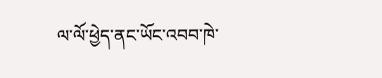ལ་ལོ་ཕྱེད་ནང་ཡོང་འབབ་ཁེ་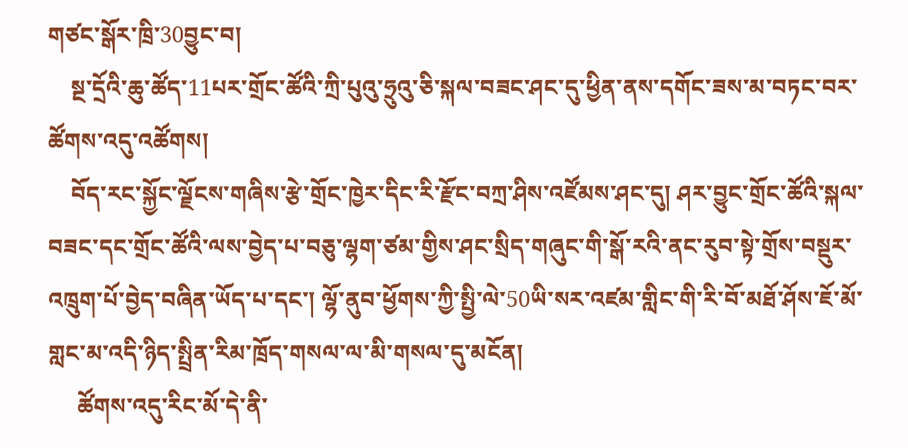གཙང་སྒོར་ཁྲི་30བྱུང་བ།
    སྔ་དྲོའི་ཆུ་ཚོད་11པར་གྲོང་ཚོའི་ཀྲི་པུའུ་ཧྲུའུ་ཅི་སྐལ་བཟང་ཤང་དུ་ཕྱིན་ནས་དགོང་ཟས་མ་བཏང་བར་ཚོགས་འདུ་འཚོགས།
    བོད་རང་སྐྱོང་ལྗོངས་གཞིས་རྩེ་གྲོང་ཁྱེར་དིང་རི་རྫོང་བཀྲ་ཤིས་འཛོམས་ཤང་དུ། ཤར་བྱུང་གྲོང་ཚོའི་སྐལ་བཟང་དང་གྲོང་ཚོའི་ལས་བྱེད་པ་བཅུ་ལྷག་ཙམ་གྱིས་ཤང་སྲིད་གཞུང་གི་སྒོ་རའི་ནང་རུབ་སྟེ་གྲོས་བསྡུར་འཁྲུག་པོ་བྱེད་བཞིན་ཡོད་པ་དང་། ལྷོ་ནུབ་ཕྱོགས་ཀྱི་སྤྱི་ལེ་50ཡི་སར་འཛམ་གླིང་གི་རི་བོ་མཐོ་ཤོས་ཇོ་མོ་གླང་མ་འདི་ཉིད་སྤྲིན་རིམ་ཁྲོད་གསལ་ལ་མི་གསལ་དུ་མངོན།
     ཚོགས་འདུ་རིང་མོ་དེ་ནི་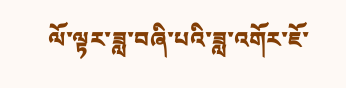ལོ་ལྟར་ཟླ་བཞི་པའི་ཟླ་འགོར་ཇོ་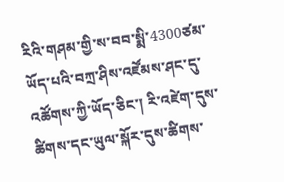རིའི་གཤམ་གྱི་ས་བབ་སྨི་4300ཙམ་ཡོད་པའི་བཀྲ་ཤིས་འཛོམས་ཤང་དུ་འཚོགས་ཀྱི་ཡོད་ཅིང་། རི་འཛེག་དུས་ཚིགས་དང་ཡུལ་སྐོར་དུས་ཚིགས་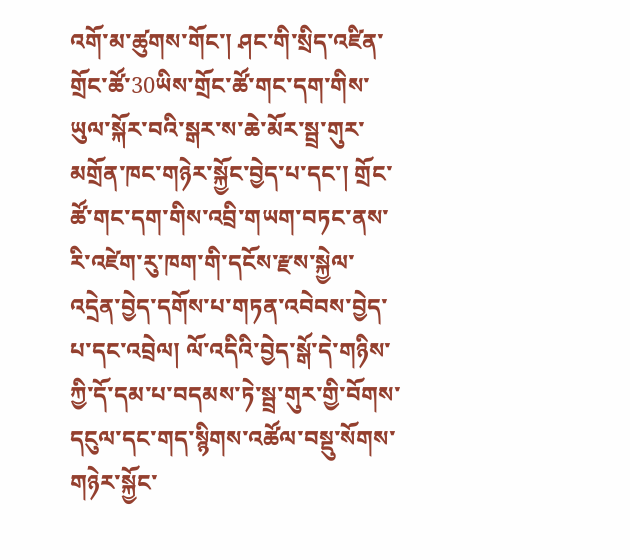འགོ་མ་ཚུགས་གོང་། ཤང་གི་སྲིད་འཛིན་གྲོང་ཚོ་30ཡིས་གྲོང་ཚོ་གང་དག་གིས་ཡུལ་སྐོར་བའི་སྒར་ས་ཆེ་མོར་སྦྲ་གུར་མགྲོན་ཁང་གཉེར་སྐྱོང་བྱེད་པ་དང་། གྲོང་ཚོ་གང་དག་གིས་འབྲི་གཡག་བཏང་ནས་རི་འཛེག་རུ་ཁག་གི་དངོས་རྫས་སྐྱེལ་འདྲེན་བྱེད་དགོས་པ་གཏན་འབེབས་བྱེད་པ་དང་འབྲེལ། ལོ་འདིའི་བྱེད་སྒོ་དེ་གཉིས་ཀྱི་དོ་དམ་པ་བདམས་ཏེ་སྦྲ་གུར་གྱི་བོགས་དངུལ་དང་གད་སྙིགས་འཚོལ་བསྡུ་སོགས་གཉེར་སྐྱོང་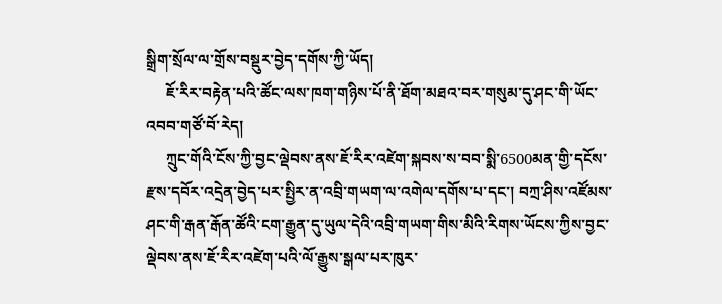སྒྲིག་སྲོལ་ལ་གྲོས་བསྡུར་བྱེད་དགོས་ཀྱི་ཡོད།
     ཇོ་རིར་བརྟེན་པའི་ཚོང་ལས་ཁག་གཉིས་པོ་ནི་ཐོག་མཐའ་བར་གསུམ་དུ་ཤང་གི་ཡོང་འབབ་གཙོ་བོ་རེད།
     ཀྲུང་གོའི་ངོས་ཀྱི་བྱང་ལྡེབས་ནས་ཇོ་རིར་འཛེག་སྐབས་ས་བབ་སྨི་6500མན་གྱི་དངོས་རྫས་དབོར་འདྲེན་བྱེད་པར་སྤྱིར་ན་འབྲི་གཡག་ལ་འགེལ་དགོས་པ་དང་། བཀྲ་ཤིས་འཛོམས་ཤང་གི་རྒན་རྒོན་ཚོའི་ངག་རྒྱུན་དུ་ཡུལ་དེའི་འབྲི་གཡག་གིས་མིའི་རིགས་ཡོངས་ཀྱིས་བྱང་ལྡེབས་ནས་ཇོ་རིར་འཛེག་པའི་ལོ་རྒྱུས་སྒལ་པར་ཁུར་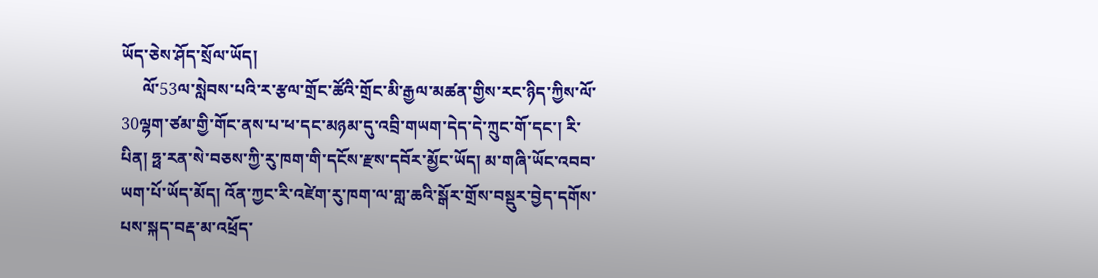ཡོད་ཅེས་ཤོད་སྲོལ་ཡོད།
     ལོ་53ལ་སླེབས་པའི་ར་རྩལ་གྲོང་ཚོའི་གྲོང་མི་རྒྱལ་མཚན་གྱིས་རང་ཉིད་ཀྱིས་ལོ་30ལྷག་ཙམ་གྱི་གོང་ནས་པ་ཕ་དང་མཉམ་དུ་འབྲི་གཡག་དེད་དེ་ཀྲུང་གོ་དང་། རི་པིན། ཧྥ་རན་སེ་བཅས་ཀྱི་རུ་ཁག་གི་དངོས་རྫས་དབོར་མྱོང་ཡོད། མ་གཞི་ཡོང་འབབ་ཡག་པོ་ཡོད་མོད། འོན་ཀྱང་རི་འཛེག་རུ་ཁག་ལ་གླ་ཆའི་སྒོར་གྲོས་བསྡུར་བྱེད་དགོས་པས་སྐད་བརྡ་མ་འཕྲོད་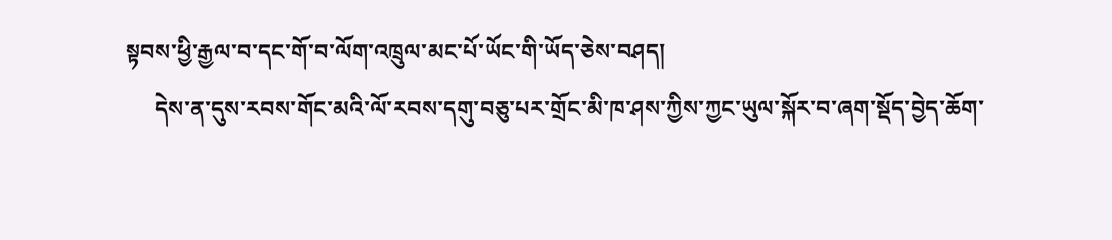སྟབས་ཕྱི་རྒྱལ་བ་དང་གོ་བ་ལོག་འཁྲུལ་མང་པོ་ཡོང་གི་ཡོད་ཅེས་བཤད།
     དེས་ན་དུས་རབས་གོང་མའི་ལོ་རབས་དགུ་བཅུ་པར་གྲོང་མི་ཁ་ཤས་ཀྱིས་ཀྱང་ཡུལ་སྐོར་བ་ཞག་སྡོད་བྱེད་ཆོག་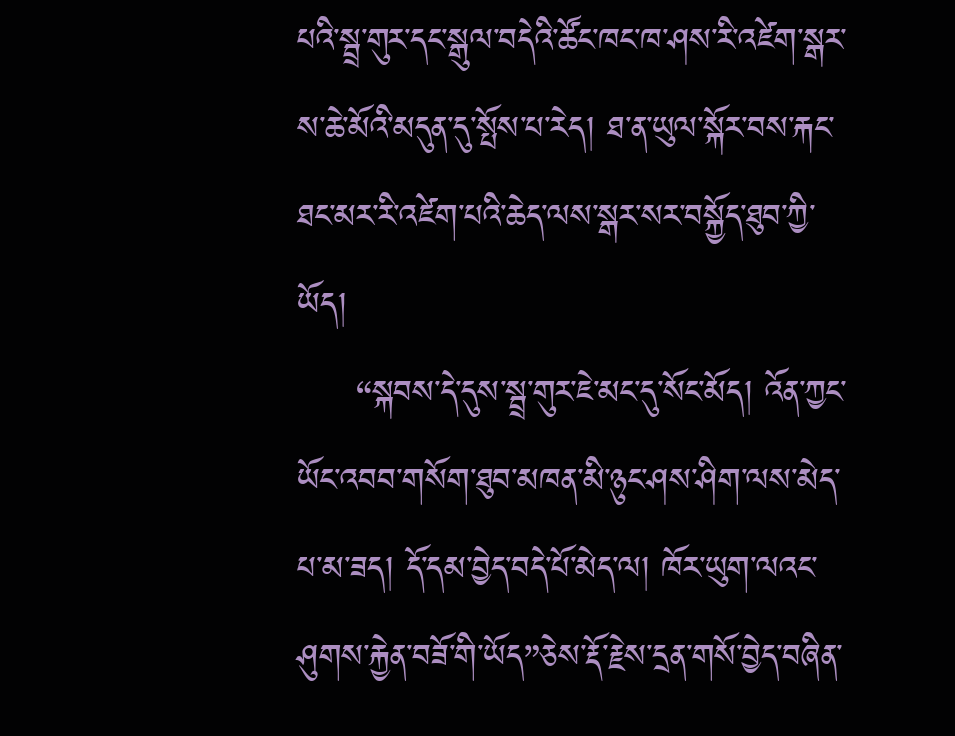པའི་སྦྲ་གུར་དང་སྒུལ་བདེའི་ཚོང་ཁང་ཁ་ཤས་རི་འཛེག་སྒར་ས་ཆེ་མོའི་མདུན་དུ་སྤོས་པ་རེད། ཐ་ན་ཡུལ་སྐོར་བས་རྐང་ཐང་མར་རི་འཛེག་པའི་ཆེད་ལས་སྒར་སར་བསྐྱོད་ཐུབ་ཀྱི་ཡོད།
     “སྐབས་དེ་དུས་སྦྲ་གུར་ཇེ་མང་དུ་སོང་མོད། འོན་ཀྱང་ཡོང་འབབ་གསོག་ཐུབ་མཁན་མི་ཉུང་ཤས་ཤིག་ལས་མེད་པ་མ་ཟད། དོ་དམ་བྱེད་བདེ་པོ་མེད་ལ། ཁོར་ཡུག་ལའང་ཤུགས་རྐྱེན་བཟོ་གི་ཡོད”ཅེས་རྡོ་རྗེས་དྲན་གསོ་བྱེད་བཞིན་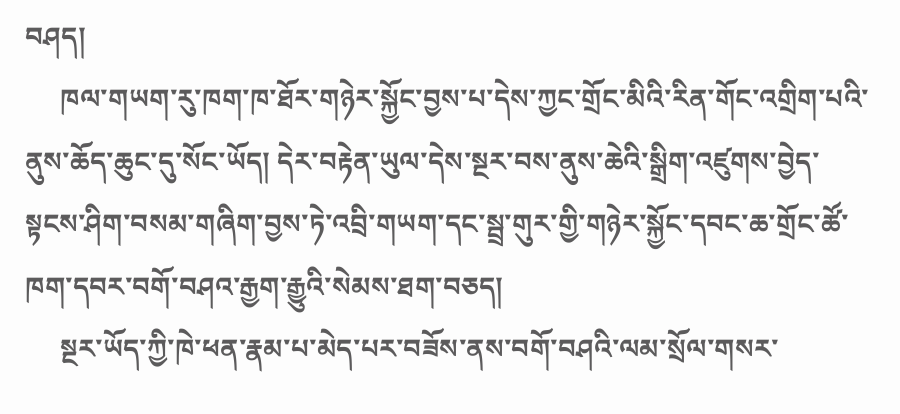བཤད།
     ཁལ་གཡག་རུ་ཁག་ཁ་ཐོར་གཉེར་སྐྱོང་བྱས་པ་དེས་ཀྱང་གྲོང་མིའི་རིན་གོང་འགྲིག་པའི་ནུས་ཆོད་ཆུང་དུ་སོང་ཡོད། དེར་བརྟེན་ཡུལ་དེས་སྔར་བས་ནུས་ཆེའི་སྒྲིག་འཛུགས་བྱེད་སྟངས་ཤིག་བསམ་གཞིག་བྱས་ཏེ་འབྲི་གཡག་དང་སྦྲ་གུར་གྱི་གཉེར་སྐྱོང་དབང་ཆ་གྲོང་ཚོ་ཁག་དབར་བགོ་བཤའ་རྒྱག་རྒྱུའི་སེམས་ཐག་བཅད།
     སྔར་ཡོད་ཀྱི་ཁེ་ཕན་རྣམ་པ་མེད་པར་བཟོས་ནས་བགོ་བཤའི་ལམ་སྲོལ་གསར་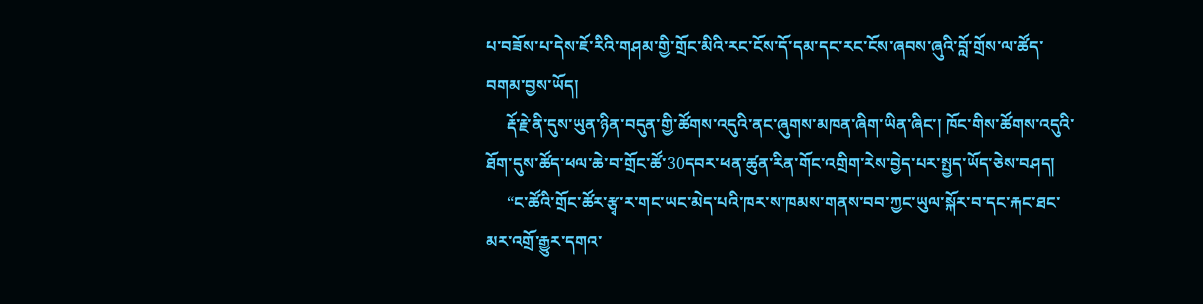པ་བཟོས་པ་དེས་ཇོ་རིའི་གཤམ་གྱི་གྲོང་མིའི་རང་ངོས་དོ་དམ་དང་རང་ངོས་ཞབས་ཞུའི་བློ་གྲོས་ལ་ཚོད་བགམ་བྱས་ཡོད།
     རྡོ་རྗེ་ནི་དུས་ཡུན་ཉིན་བདུན་གྱི་ཚོགས་འདུའི་ནང་ཞུགས་མཁན་ཞིག་ཡིན་ཞིང་། ཁོང་གིས་ཚོགས་འདུའི་ཐོག་དུས་ཚོད་ཕལ་ཆེ་བ་གྲོང་ཚོ་30དབར་ཕན་ཚུན་རིན་གོང་འགྲིག་རེས་བྱེད་པར་སྤྱད་ཡོད་ཅེས་བཤད།
     “ང་ཚོའི་གྲོང་ཚོར་རྩྭ་ར་གང་ཡང་མེད་པའི་ཁར་ས་ཁམས་གནས་བབ་ཀྱང་ཡུལ་སྐོར་བ་དང་རྐང་ཐང་མར་འགྲོ་རྒྱུར་དགའ་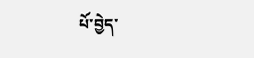པོ་བྱེད་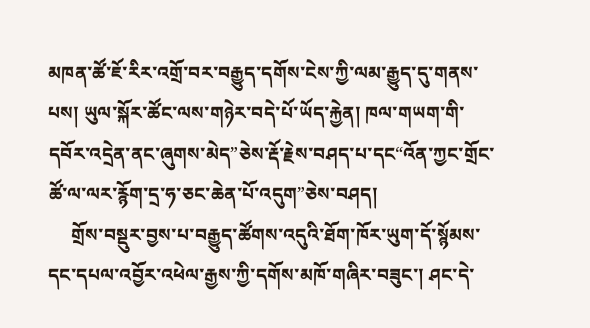མཁན་ཚོ་ཇོ་རིར་འགྲོ་བར་བརྒྱུད་དགོས་ངེས་ཀྱི་ལམ་རྒྱུད་དུ་གནས་པས། ཡུལ་སྐོར་ཚོང་ལས་གཉེར་བདེ་པོ་ཡོད་རྐྱེན། ཁལ་གཡག་གི་དབོར་འདྲེན་ནང་ཞུགས་མེད”ཅེས་རྡོ་རྗེས་བཤད་པ་དང“འོན་ཀྱང་གྲོང་ཚོ་ལ་ལར་རྙོག་དྲ་ཧ་ཅང་ཆེན་པོ་འདུག”ཅེས་བཤད།
     གྲོས་བསྡུར་བྱས་པ་བརྒྱུད་ཚོགས་འདུའི་ཐོག་ཁོར་ཡུག་དོ་སྙོམས་དང་དཔལ་འབྱོར་འཕེལ་རྒྱས་ཀྱི་དགོས་མཁོ་གཞིར་བཟུང་། ཤང་དེ་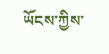ཡོངས་ཀྱིས་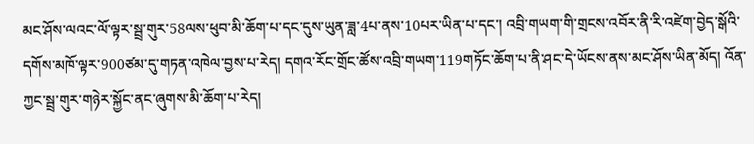མང་ཤོས་ལའང་ལོ་ལྟར་སྦྲ་གུར་58ལས་ཕུབ་མི་ཆོག་པ་དང་དུས་ཡུན་ཟླ་4པ་ནས་10པར་ཡིན་པ་དང་། འབྲི་གཡག་གི་གྲངས་འབོར་ནི་རི་འཛེག་བྱེད་སྒོའི་དགོས་མཁོ་ལྟར་900ཙམ་དུ་གཏན་འཁེལ་བྱས་པ་རེད། དགའ་རོང་གྲོང་ཚོས་འབྲི་གཡག་119གཏོང་ཆོག་པ་ནི་ཤང་དེ་ཡོངས་ནས་མང་ཤོས་ཡིན་མོད། འོན་ཀྱང་སྦྲ་གུར་གཉེར་སྐྱོང་ནང་ཞུགས་མི་ཆོག་པ་རེད།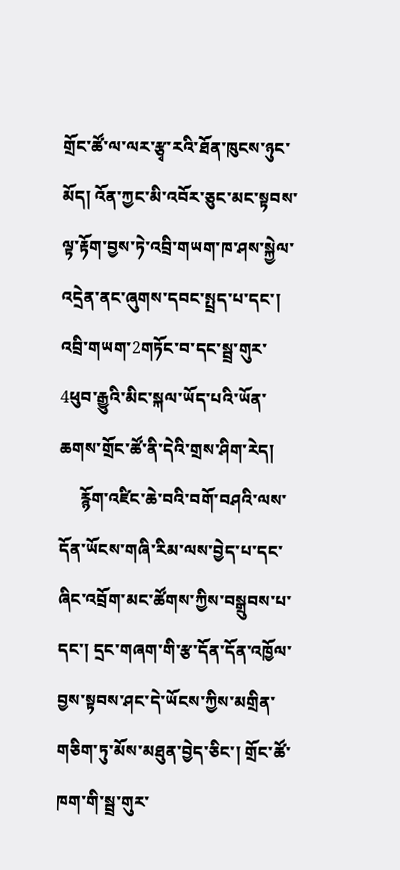གྲོང་ཚོ་ལ་ལར་རྩྭ་རའི་ཐོན་ཁུངས་ཉུང་མོད། འོན་ཀྱང་མི་འབོར་ཅུང་མང་སྟབས་ལྟ་རྟོག་བྱས་ཏེ་འབྲི་གཡག་ཁ་ཤས་སྐྱེལ་འདྲེན་ནང་ཞུགས་དབང་སྤྲད་པ་དང་། འབྲི་གཡག་2གཏོང་བ་དང་སྦྲ་གུར་4ཕུབ་རྒྱུའི་མིང་སྐལ་ཡོད་པའི་ཡོན་ཆགས་གྲོང་ཚོ་ནི་དེའི་གྲས་ཤིག་རེད།
     རྙོག་འཛིང་ཆེ་བའི་བགོ་བཤའི་ལས་དོན་ཡོངས་གཞི་རིམ་ལས་བྱེད་པ་དང་ཞིང་འབྲོག་མང་ཚོགས་ཀྱིས་བསྒྲུབས་པ་དང་། དྲང་གཞག་གི་རྩ་དོན་དོན་འཁྱོལ་བྱས་སྟབས་ཤང་དེ་ཡོངས་ཀྱིས་མགྲིན་གཅིག་ཏུ་མོས་མཐུན་བྱེད་ཅིང་། གྲོང་ཚོ་ཁག་གི་སྦྲ་གུར་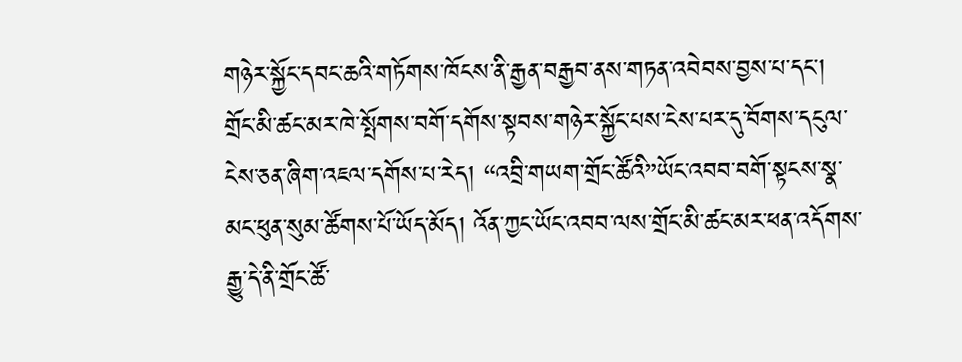གཉེར་སྐྱོང་དབང་ཆའི་གཏོགས་ཁོངས་ནི་རྒྱན་བརྒྱབ་ནས་གཏན་འབེབས་བྱས་པ་དང་། གྲོང་མི་ཚང་མར་ཁེ་སྤོགས་བགོ་དགོས་སྟབས་གཉེར་སྐྱོང་པས་ངེས་པར་དུ་བོགས་དངུལ་ངེས་ཅན་ཞིག་འཇལ་དགོས་པ་རེད། “འབྲི་གཡག་གྲོང་ཚོའི”ཡོང་འབབ་བགོ་སྟངས་སྣ་མང་ཕུན་སུམ་ཚོགས་པོ་ཡོད་མོད། འོན་ཀྱང་ཡོང་འབབ་ལས་གྲོང་མི་ཚང་མར་ཕན་འདོགས་རྒྱུ་དེ་ནི་གྲོང་ཚོ་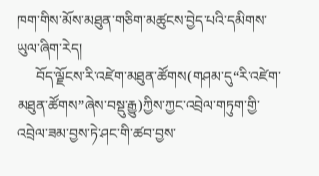ཁག་གིས་མོས་མཐུན་གཅིག་མཚུངས་བྱེད་པའི་དམིགས་ཡུལ་ཞིག་རེད།
     བོད་ལྗོངས་རི་འཛེག་མཐུན་ཚོགས(གཤམ་དུ“རི་འཛེག་མཐུན་ཚོགས”ཞེས་བསྡུ་རྒྱུ)ཀྱིས་ཀྱང་འབྲེལ་གཏུག་གྱི་འབྲེལ་ཟམ་བྱས་ཏེ་ཤང་གི་ཚབ་བྱས་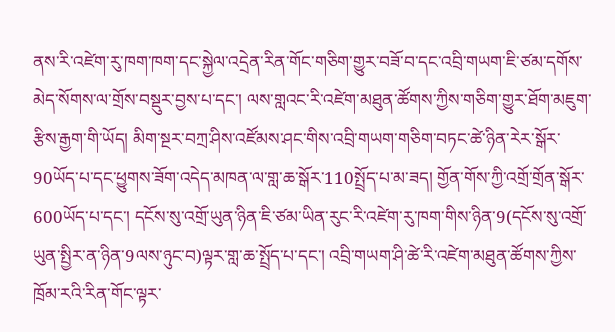ནས་རི་འཛེག་རུ་ཁག་ཁག་དང་སྐྱེལ་འདྲེན་རིན་གོང་གཅིག་གྱུར་བཟོ་བ་དང་འབྲི་གཡག་ཇི་ཙམ་དགོས་མེད་སོགས་ལ་གྲོས་བསྡུར་བྱས་པ་དང་། ལས་གླའང་རི་འཛེག་མཐུན་ཚོགས་ཀྱིས་གཅིག་གྱུར་ཐོག་མཇུག་རྩིས་རྒྱག་གི་ཡོད། མིག་སྔར་བཀྲ་ཤིས་འཛོམས་ཤང་གིས་འབྲི་གཡག་གཅིག་བཏང་ཚེ་ཉིན་རེར་སྒོར་90ཡོད་པ་དང་ཕྱུགས་ཟོག་འདེད་མཁན་ལ་གླ་ཆ་སྒོར་110སྤྲོད་པ་མ་ཟད། གྱོན་གོས་ཀྱི་འགྲོ་གྲོན་སྒོར་600ཡོད་པ་དང་། དངོས་སུ་འགྲོ་ཡུན་ཉིན་ཇི་ཙམ་ཡིན་རུང་རི་འཛེག་རུ་ཁག་གིས་ཉིན་9(དངོས་སུ་འགྲོ་ཡུན་སྤྱིར་ན་ཉིན་9ལས་ཉུང་བ)ལྟར་གླ་ཆ་སྤྲོད་པ་དང་། འབྲི་གཡག་ཤི་ཚེ་རི་འཛེག་མཐུན་ཚོགས་ཀྱིས་ཁྲོམ་རའི་རིན་གོང་ལྟར་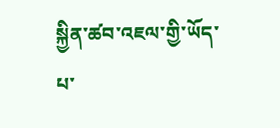སྐྱིན་ཚབ་འཇལ་གྱི་ཡོད་པ་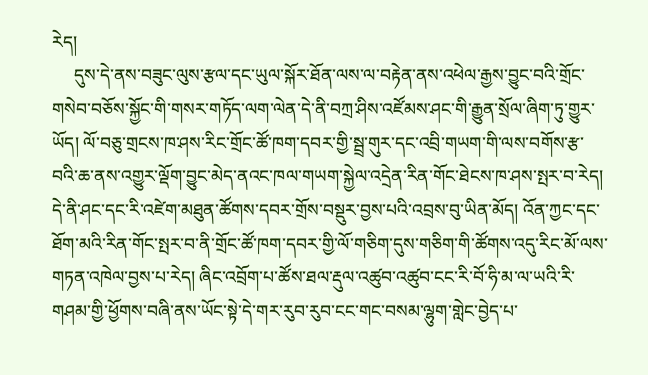རེད།
     དུས་དེ་ནས་བཟུང་ལུས་རྩལ་དང་ཡུལ་སྐོར་ཐོན་ལས་ལ་བརྟེན་ནས་འཕེལ་རྒྱས་བྱུང་བའི་གྲོང་གསེབ་བཅོས་སྐྱོང་གི་གསར་གཏོད་ལག་ལེན་དེ་ནི་བཀྲ་ཤིས་འཛོམས་ཤང་གི་རྒྱུན་སྲོལ་ཞིག་ཏུ་གྱུར་ཡོད། ལོ་བཅུ་གྲངས་ཁ་ཤས་རིང་གྲོང་ཚོ་ཁག་དབར་གྱི་སྦྲ་གུར་དང་འབྲི་གཡག་གི་ལས་བགོས་རྩ་བའི་ཆ་ནས་འགྱུར་ལྡོག་བྱུང་མེད་ནའང་ཁལ་གཡག་སྐྱེལ་འདྲེན་རིན་གོང་ཐེངས་ཁ་ཤས་སྤར་བ་རེད། དེ་ནི་ཤང་དང་རི་འཛེག་མཐུན་ཚོགས་དབར་གྲོས་བསྡུར་བྱས་པའི་འབྲས་བུ་ཡིན་མོད། འོན་ཀྱང་དང་ཐོག་མའི་རིན་གོང་སྤར་བ་ནི་གྲོང་ཚོ་ཁག་དབར་གྱི་ལོ་གཅིག་དུས་གཅིག་གི་ཚོགས་འདུ་རིང་མོ་ལས་གཏན་འཁེལ་བྱས་པ་རེད། ཞིང་འབྲོག་པ་ཚོས་ཐལ་རྡུལ་འཚུབ་འཚུབ་ངང་རི་བོ་ཧི་མ་ལ་ཡའི་རི་གཤམ་གྱི་ཕྱོགས་བཞི་ནས་ཡོང་སྟེ་དེ་གར་རུབ་རུབ་ངང་གང་བསམ་ལྷུག་གླེང་བྱེད་པ་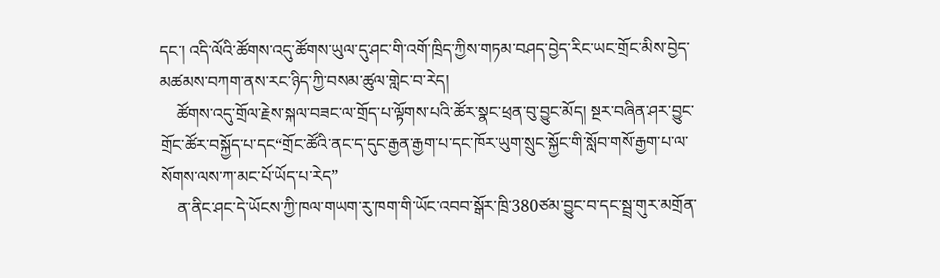དང་། འདི་ལོའི་ཚོགས་འདུ་ཚོགས་ཡུལ་དུ་ཤང་གི་འགོ་ཁྲིད་ཀྱིས་གཏམ་བཤད་བྱེད་རིང་ཡང་གྲོང་མིས་བྱེད་མཚམས་བཀག་ནས་རང་ཉིད་ཀྱི་བསམ་ཚུལ་གླེང་བ་རེད།
    ཚོགས་འདུ་གྲོལ་རྗེས་སྐལ་བཟང་ལ་གྲོད་པ་ལྟོགས་པའི་ཚོར་སྣང་ཕྲན་བུ་བྱུང་མོད། སྔར་བཞིན་ཤར་བྱུང་གྲོང་ཚོར་བསྐྱོད་པ་དང“གྲོང་ཚོའི་ནང་ད་དུང་རྒྱན་རྒྱག་པ་དང་ཁོར་ཡུག་སྲུང་སྐྱོང་གི་སློབ་གསོ་རྒྱག་པ་ལ་སོགས་ལས་ཀ་མང་པོ་ཡོད་པ་རེད”
    ན་ནིང་ཤང་དེ་ཡོངས་ཀྱི་ཁལ་གཡག་རུ་ཁག་གི་ཡོང་འབབ་སྒོར་ཁྲི་380ཙམ་བྱུང་བ་དང་སྦྲ་གུར་མགྲོན་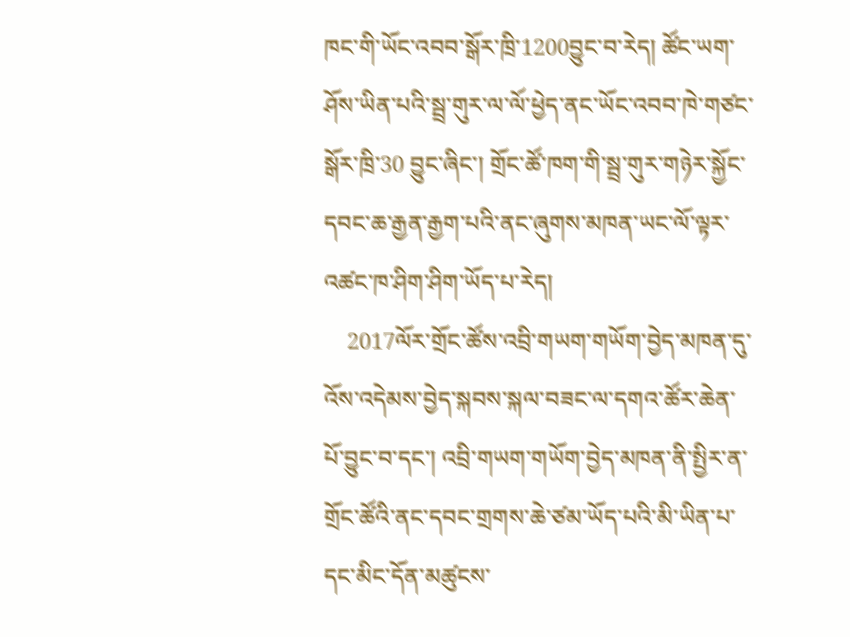ཁང་གི་ཡོང་འབབ་སྒོར་ཁྲི་1200བྱུང་བ་རེད། ཚོང་ཡག་ཤོས་ཡིན་པའི་སྦྲ་གུར་ལ་ལོ་ཕྱེད་ནང་ཡོང་འབབ་ཁེ་གཙང་སྒོར་ཁྲི་30 བྱུང་ཞིང་། གྲོང་ཚོ་ཁག་གི་སྦྲ་གུར་གཉེར་སྐྱོང་དབང་ཆ་རྒྱན་རྒྱག་པའི་ནང་ཞུགས་མཁན་ཡང་ལོ་ལྟར་འཚང་ཁ་ཤིག་ཤིག་ཡོད་པ་རེད།
    2017ལོར་གྲོང་ཚོས་འབྲི་གཡག་གཡོག་བྱེད་མཁན་དུ་འོས་འདེམས་བྱེད་སྐབས་སྐལ་བཟང་ལ་དགའ་ཚོར་ཆེན་པོ་བྱུང་བ་དང་། འབྲི་གཡག་གཡོག་བྱེད་མཁན་ནི་སྤྱིར་ན་གྲོང་ཚོའི་ནང་དབང་གྲགས་ཆེ་ཙམ་ཡོད་པའི་མི་ཡིན་པ་དང་མིང་དོན་མཚུངས་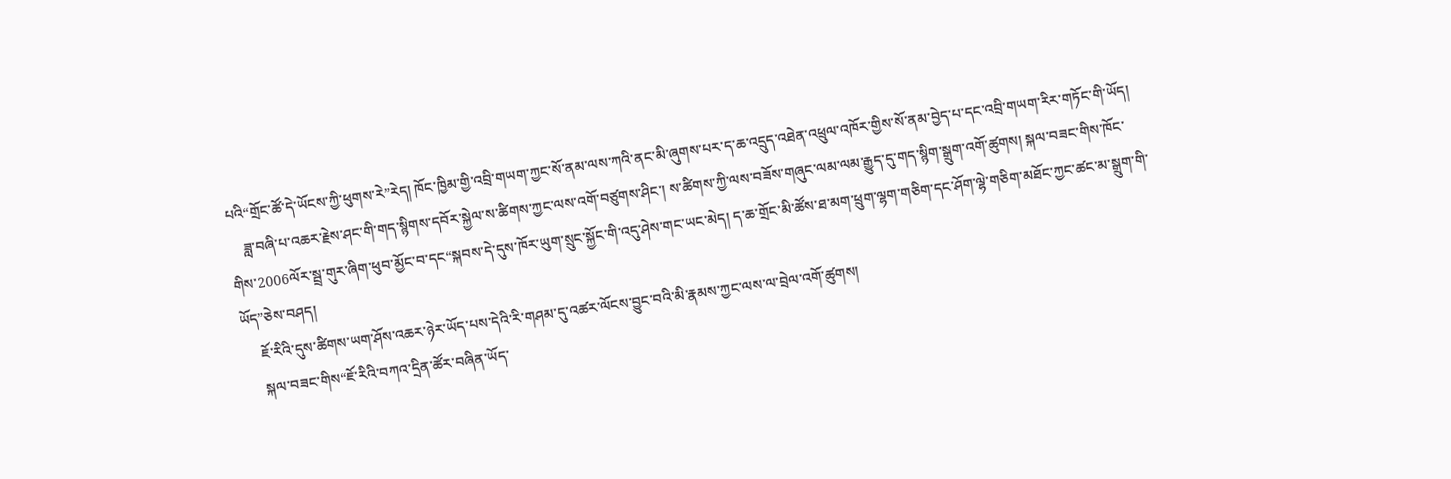པའི“གྲོང་ཚོ་དེ་ཡོངས་ཀྱི་ཕུགས་རེ”རེད། ཁོང་ཁྱིམ་གྱི་འབྲི་གཡག་ཀྱང་སོ་ནམ་ལས་ཀའི་ནང་མི་ཞུགས་པར་ད་ཆ་འདྲུད་འཐེན་འཕྲུལ་འཁོར་གྱིས་སོ་ནམ་བྱེད་པ་དང་འབྲི་གཡག་རིར་གཏོང་གི་ཡོད།
    ཟླ་བཞི་པ་འཆར་རྗེས་ཤང་གི་གད་སྙིགས་དབོར་སྐྱེལ་ས་ཚིགས་ཀྱང་ལས་འགོ་བཙུགས་ཤིང་། ས་ཚིགས་ཀྱི་ལས་བཟོས་གཞུང་ལམ་ལམ་རྒྱུད་དུ་གད་སྙིག་སྒྲུག་འགོ་ཚུགས། སྐལ་བཟང་གིས་ཁོང་གིས་2006ལོར་སྦྲ་གུར་ཞིག་ཕུབ་མྱོང་བ་དང“སྐབས་དེ་དུས་ཁོར་ཡུག་སྲུང་སྐྱོང་གི་འདུ་ཤེས་གང་ཡང་མེད། ད་ཆ་གྲོང་མི་ཚོས་ཐ་མག་ཕྲུག་ལྷག་གཅིག་དང་ཤོག་ལྷེ་གཅིག་མཐོང་ཀྱང་ཚང་མ་སྒྲུག་གི་ཡོད”ཅེས་བཤད།
     ཇོ་རིའི་དུས་ཚིགས་ཡག་ཤོས་འཆར་ཉེར་ཡོད་པས་དེའི་རི་གཤམ་དུ་འཚར་ལོངས་བྱུང་བའི་མི་རྣམས་ཀྱང་ལས་ལ་བྲེལ་འགོ་ཚུགས།
     སྐལ་བཟང་གིས“ཇོ་རིའི་བཀའ་དྲིན་ཚོར་བཞིན་ཡོད་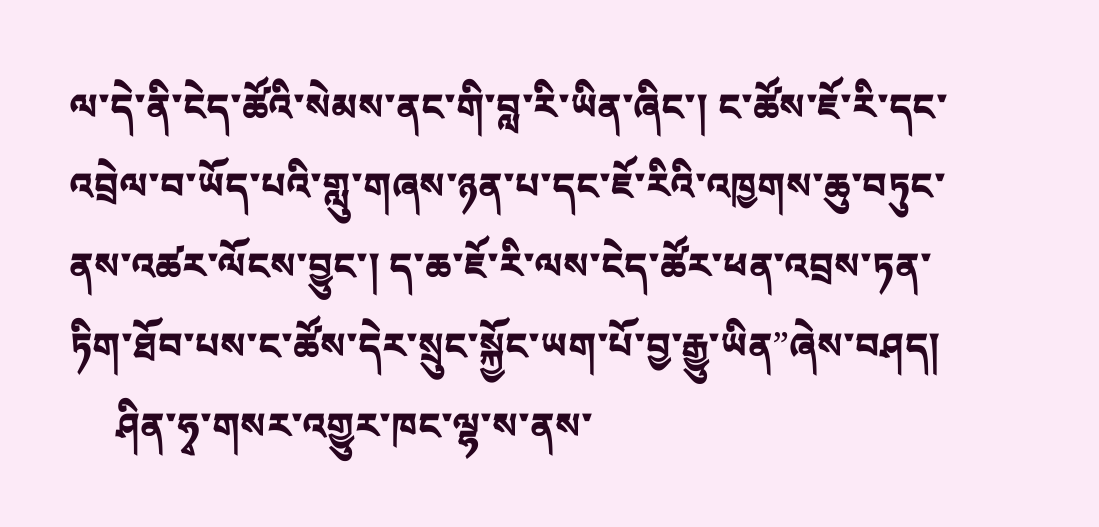ལ་དེ་ནི་ངེད་ཚོའི་སེམས་ནང་གི་བླ་རི་ཡིན་ཞིང་། ང་ཚོས་ཇོ་རི་དང་འབྲེལ་བ་ཡོད་པའི་གླུ་གཞས་ཉན་པ་དང་ཇོ་རིའི་འཁྱགས་ཆུ་བཏུང་ནས་འཚར་ལོངས་བྱུང་། ད་ཆ་ཇོ་རི་ལས་ངེད་ཚོར་ཕན་འབྲས་ཏན་ཏིག་ཐོབ་པས་ང་ཚོས་དེར་སྲུང་སྐྱོང་ཡག་པོ་བྱ་རྒྱུ་ཡིན”ཞེས་བཤད།
     ཤིན་ཧྭ་གསར་འགྱུར་ཁང་ལྷ་ས་ནས་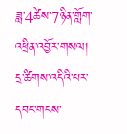ཟླ་4ཚེས་7ཉིན་གློག་འཕྲིན་འབྱོར་གསལ།
དྲ་ཚིགས་འདིའི་པར་དབང་གངས་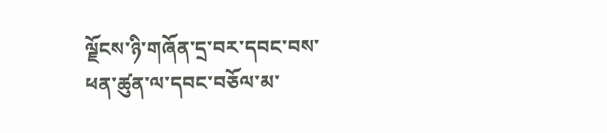ལྗོངས་ཉི་གཞོན་དྲ་བར་དབང་བས་ཕན་ཚུན་ལ་དབང་བཅོལ་མ་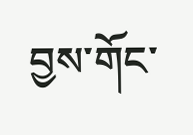བྱས་གོང་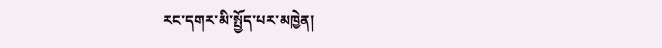རང་དགར་མི་སྤྱོད་པར་མཁྱེན།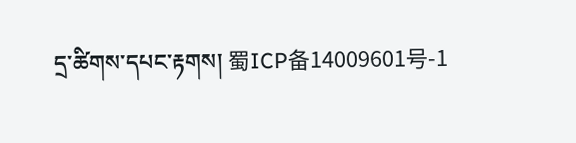དྲ་ཚིགས་དཔང་རྟགས། 蜀ICP备14009601号-1